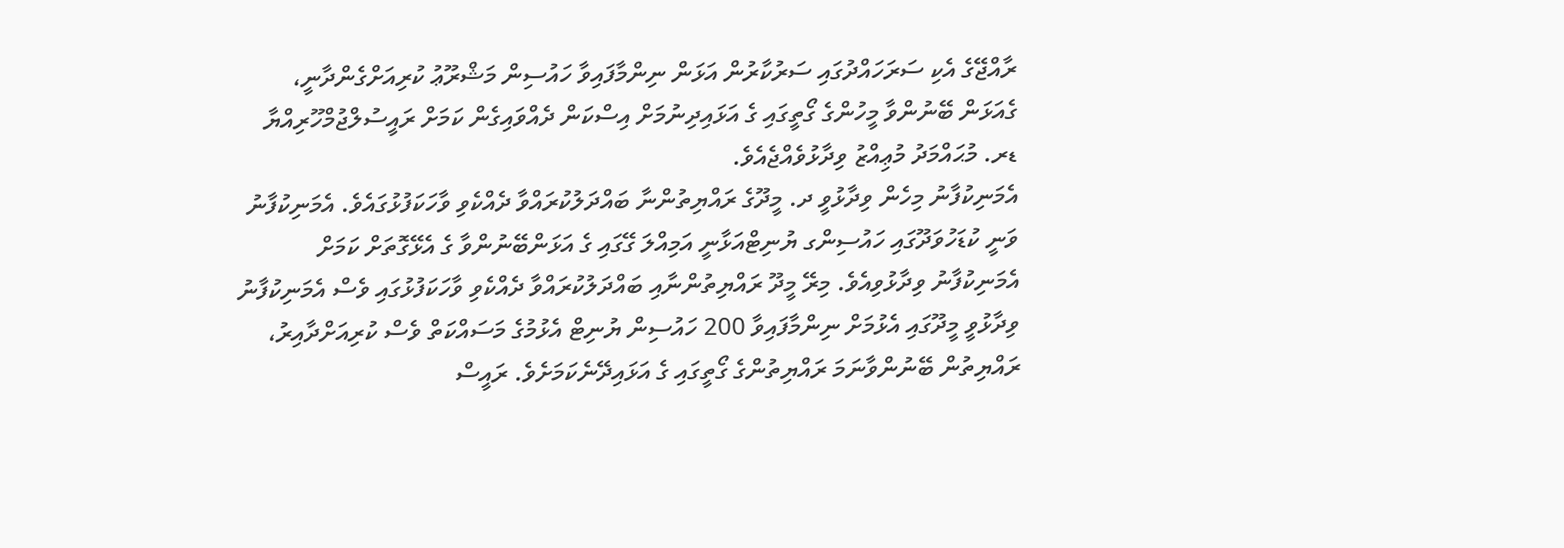ރާއްޖޭގެ އެކި ސަރަހައްދުގައި ސަރުކާރުން އަޅަން ނިންމާފައިވާ ހައުސިން މަޝްރޫޢު ކުރިއަށްގެންދާނީ، ގެއަޅަން ބޭނުންވާ މީހުންގެ ގޯތީގައި ގެ އަޅައިދިނުމަށް އިސްކަން ދެއްވައިގެން ކަމަށް ރައީސުލްޖުމްހޫރިއްޔާ ޑރ. މުޙައްމަދު މުޢިއްޒު ވިދާޅުވެއްޖެއެވެ.
އެމަނިކުފާނު މިހެން ވިދާޅުވީ ދ. މީދޫގެ ރައްޔިތުންނާ ބައްދަލުކުރައްވާ ދެއްކެވި ވާހަކަފުޅުގައެވެ. އެމަނިކުފާނު ވަނީ ކުޑަހުވަދޫގައި ހައުސިންގ ޔުނިޓްއަޅާނީ އަމިއްލަ ގޭގައި ގެ އަޅަންބޭނުންވާ ގެ އެޅޭގޮތަށް ކަމަށް އެމަނިކުފާނު ވިދާޅުވިއެވެ. މިރޭ މީދޫ ރައްޔިތުންނާއި ބައްދަލުކުރައްވާ ދެއްކެވި ވާހަކަފުޅުގައި ވެސް އެމަނިކުފާނު ވިދާޅުވީ މީދޫގައި އެޅުމަށް ނިންމާފައިވާ 200 ހައުސިން ޔުނިޓް އެޅުމުގެ މަސައްކަތް ވެސް ކުރިއަށްދާއިރު، ރައްޔިތުން ބޭނުންވާނަމަ ރައްޔިތުންގެ ގޯތީގައި ގެ އަޅައިދޭނެކަމަށެވެ. ރައީސް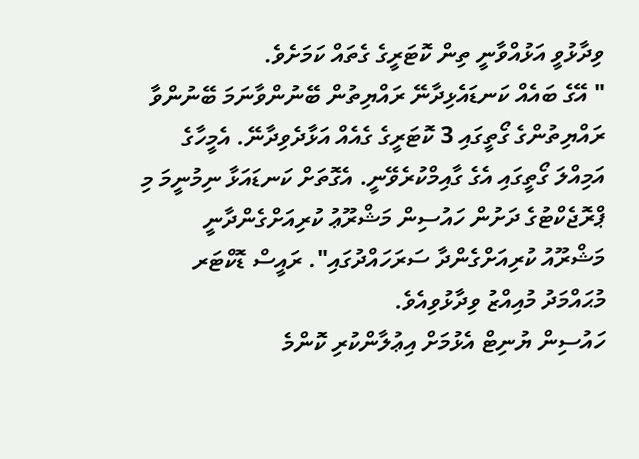ވިދާޅުވީ އަޅުއްވާނީ ތިން ކޮޓަރީގެ ގެތައް ކަމަށެވެ.
" އޭގެ ބައެއް ކަނޑައެޅިދާނޭ ރައްޔިތުން ބޭނުންވާނަމަ ބޭނުންވާ ރައްޔިތުންގެ ގޯތީގައި 3 ކޮޓަރީގެ ގެއެއް އަޅާދެވިދާނޭ. އެމީހާގެ އަމިއްލަ ގޯތީގައި އެގެ ގާއިމްކުރެވޭނީ. އެގޮތަށް ކަނޑައަޅާ ނިމުނީމަ މި ޕްރޮޖެކްޓުގެ ދަށުން ހައުސިން މަޝްރޫޢު ކުރިއަށްގެންދާނީ މަޝްރޫއު ކުރިއަށްގެންދާ ސަރަހައްދުގައި". ރައީސް ޑޮކްޓަރ މުޙައްމަދު މުއިއްޒު ވިދާޅުވިއެވެ.
ހައުސިން ޔުނިޓް އެޅުމަށް އިޢުލާންކުރި ކޮންމެ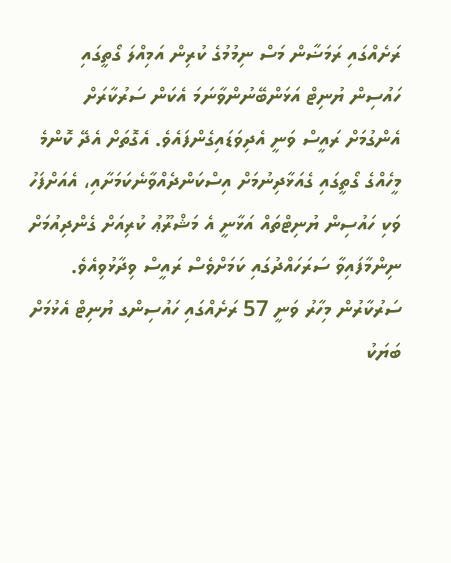ރަށެއްގައި ރަމަޟާން މަސް ނިމުމުގެ ކުރިން އަމިއްލަ ގޯތީގައި ހައުސިން ޔުނިޓް އަޅަންބޭނުންވާނަމަ އެކަން ސަރުކާރަށް އެންގުމަށް ރައީސް ވަނީ އެދިވަޑައިގެންފައެވެ. އެގޮތަށް އެދޭ ކޮންމެ މީހެއްގެ ގޯތީގައި ގެއަޅާދިނުމަށް އިސްކަންދެއްވާނެކަމަށާއި، އެއަށްފަހު ވަކި ހައުސިން ޔުނިޓްތައް އަޅާނީ އެ މަޝްރޫޢު ކުރިއަށް ގެންދިއުމަށް ނިންމާފައިވާ ސަރަހައްދުގައި ކަމަށްވެސް ރައީސް ވިދާޅުވިއެވެ.
ސަރުކާރުން މިހާރު ވަނީ 57 ރަށެއްގައި ހައުސިންގ ޔުނިޓް އެޅުމަށް ބަޔަކު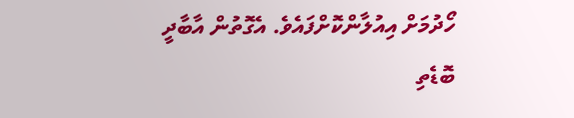ހޯދުމަށް އިއުލާންކޮށްފައެވެ. އެގޮތުން އާބާދީ ބޮޑެތި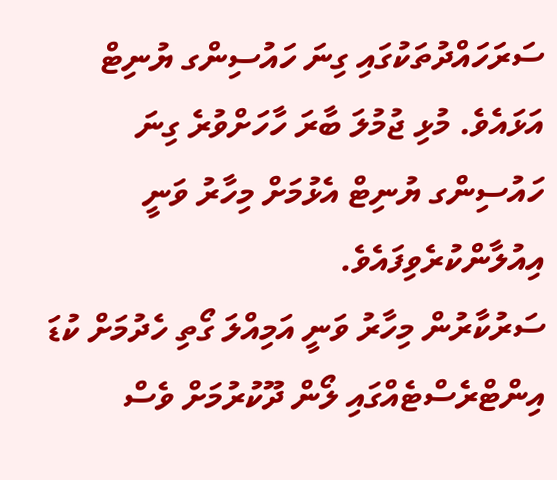ސަރަހައްދުތަކުގައި ގިނަ ހައުސިންގ ޔުނިޓް އަޅައެވެ. މުޅި ޖުމުލަ ބާރަ ހާހަށްވުރެ ގިނަ ހައުސިންގ ޔުނިޓް އެޅުމަށް މިހާރު ވަނީ އިއުލާންކުރެވިފައެވެ.
ސަރުކާރުން މިހާރު ވަނީ އަމިއްލަ ގޯތި ހެދުމަށް ކުޑަ އިންޓްރެސްޓެއްގައި ލޯން ދޫކުރުމަށް ވެސް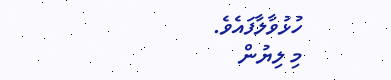ހުޅުވާލާފައެވެ.
މި ލިޔުން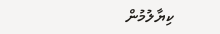ކިޔާލުމުން